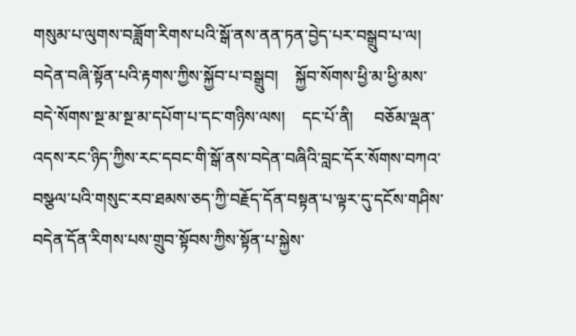གསུམ་པ་ལུགས་བཟློག་རིགས་པའི་སྒོ་ནས་ནན་ཏན་བྱེད་པར་བསྒྲུབ་པ་ལ།  བདེན་བཞི་སྟོན་པའི་རྟགས་ཀྱིས་སྐྱོབ་པ་བསྒྲུབ།    སྐྱོབ་སོགས་ཕྱི་མ་ཕྱི་མས་བདེ་སོགས་སྔ་མ་སྔ་མ་དཔོག་པ་དང་གཉིས་ལས།    དང་པོ་ནི།     བཅོམ་ལྡན་འདས་རང་ཉིད་ཀྱིས་རང་དབང་གི་སྒོ་ནས་བདེན་བཞིའི་བླང་དོར་སོགས་བཀའ་བསྩལ་པའི་གསུང་རབ་ཐམས་ཅད་ཀྱི་བརྗོད་དོན་བསྟན་པ་ལྟར་དུ་དངོས་གཤིས་བདེན་དོན་རིགས་པས་གྲུབ་སྟོབས་ཀྱིས་སྟོན་པ་སྐྱེས་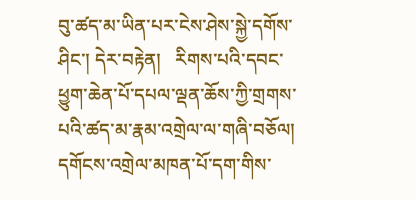བུ་ཚད་མ་ཡིན་པར་ངེས་ཤེས་སྐྱེ་དགོས་ཤིང་། དེར་བརྟེན།   རིགས་པའི་དབང་ཕྱུག་ཆེན་པོ་དཔལ་ལྡན་ཆོས་ཀྱི་གྲགས་པའི་ཚད་མ་རྣམ་འགྲེལ་ལ་གཞི་བཅོལ།  དགོངས་འགྲེལ་མཁན་པོ་དག་གིས་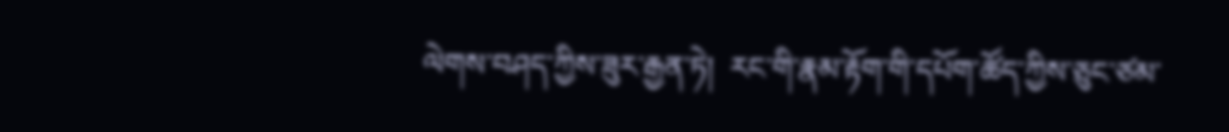ལེགས་བཤད་ཀྱིས་ཟུར་རྒྱན་ཏེ།  རང་གི་རྣམ་རྟོག་གི་དཔོག་ཚོད་ཀྱིས་ཅུང་ཙམ་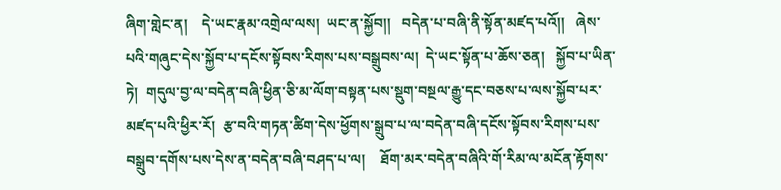ཞིག་གླེང་ན།    དེ་ཡང་རྣམ་འགྲེལ་ལས།  ཡང་ན་སྐྱོབ།།   བདེན་པ་བཞི་ནི་སྟོན་མཛད་པའོ།།   ཞེས་པའི་གཞུང་དེས་སྐྱོབ་པ་དངོས་སྟོབས་རིགས་པས་བསྒྲུབས་ལ།  དེ་ཡང་སྟོན་པ་ཆོས་ཅན།   སྐྱོབ་པ་ཡིན་ཏེ།  གདུལ་བྱ་ལ་བདེན་བཞི་ཕྱིན་ཅི་མ་ལོག་བསྟན་པས་སྡུག་བསྔལ་རྒྱུ་དང་བཅས་པ་ལས་སྐྱོབ་པར་མཛད་པའི་ཕྱིར་རོ།  རྩ་བའི་གཏན་ཚིག་དེས་ཕྱོགས་སྒྲུབ་པ་ལ་བདེན་བཞི་དངོས་སྟོབས་རིགས་པས་བསྒྲུབ་དགོས་པས་དེས་ན་བདེན་བཞི་བཤད་པ་ལ།    ཐོག་མར་བདེན་བཞིའི་གོ་རིམ་ལ་མངོན་རྟོགས་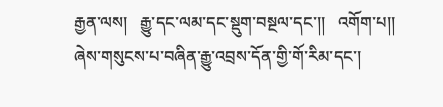རྒྱན་ལས།   རྒྱུ་དང་ལམ་དང་སྡུག་བསྔལ་དང་།།   འགོག་པ།།  ཞེས་གསུངས་པ་བཞིན་རྒྱུ་འབྲས་དོན་གྱི་གོ་རིམ་དང་།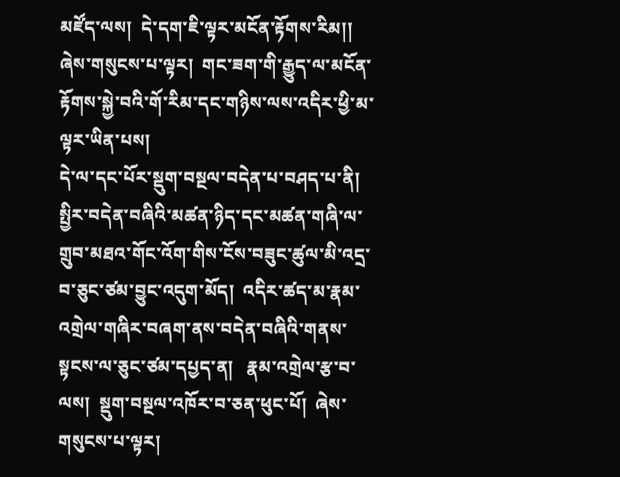མཛོད་ལས།  དེ་དག་ཇི་ལྟར་མངོན་རྟོགས་རིམ།།  ཞེས་གསུངས་པ་ལྟར།  གང་ཟག་གི་རྒྱུད་ལ་མངོན་རྟོགས་སྐྱེ་བའི་གོ་རིམ་དང་གཉིས་ལས་འདིར་ཕྱི་མ་ལྟར་ཡིན་པས།
དེ་ལ་དང་པོར་སྡུག་བསྔལ་བདེན་པ་བཤད་པ་ནི།  སྤྱིར་བདེན་བཞིའི་མཚན་ཉིད་དང་མཚན་གཞི་ལ་གྲུབ་མཐའ་གོང་འོག་གིས་ངོས་བཟུང་ཚུལ་མི་འདྲ་བ་ཅུང་ཙམ་བྱུང་འདུག་མོད།  འདིར་ཚད་མ་རྣམ་འགྲེལ་གཞིར་བཞག་ནས་བདེན་བཞིའི་གནས་སྟངས་ལ་ཅུང་ཙམ་དཔྱད་ན།   རྣམ་འགྲེལ་རྩ་བ་ལས།  སྡུག་བསྔལ་འཁོར་བ་ཅན་ཕུང་པོ།  ཞེས་གསུངས་པ་ལྟར།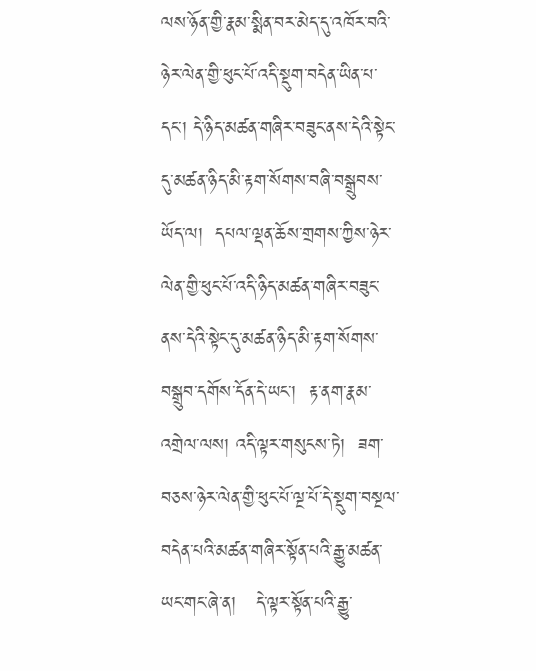ལས་ཉོན་གྱི་རྣམ་སྨིན་བར་མེད་དུ་འཁོར་བའི་ཉེར་ལེན་གྱི་ཕུང་པོ་འདི་སྡུག་བདེན་ཡིན་པ་དང་། དེ་ཉིད་མཚན་གཞིར་བཟུང་ནས་དེའི་སྟེང་དུ་མཚན་ཉིད་མི་རྟག་སོགས་བཞི་བསྒྲུབས་ཡོད་ལ།  དཔལ་ལྡན་ཆོས་གྲགས་ཀྱིས་ཉེར་ལེན་གྱི་ཕུང་པོ་འདི་ཉིད་མཚན་གཞིར་བཟུང་ནས་དེའི་སྟེང་དུ་མཚན་ཉིད་མི་རྟག་སོགས་བསྒྲུབ་དགོས་དོན་དེ་ཡང་།  རྟ་ནག་རྣམ་འགྲེལ་ལས། འདི་ལྟར་གསུངས་ཏེ།  ཟག་བཅས་ཉེར་ལེན་གྱི་ཕུང་པོ་ལྔ་པོ་དེ་སྡུག་བསྔལ་བདེན་པའི་མཚན་གཞིར་སྟོན་པའི་རྒྱུ་མཚན་ཡང་གང་ཞེ་ན།   དེ་ལྟར་སྟོན་པའི་རྒྱུ་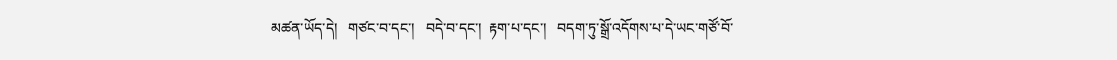མཚན་ཡོད་དེ།   གཙང་བ་དང་།   བདེ་བ་དང་།  རྟག་པ་དང་།   བདག་ཏུ་སྒྲོ་འདོགས་པ་དེ་ཡང་གཙོ་བོ་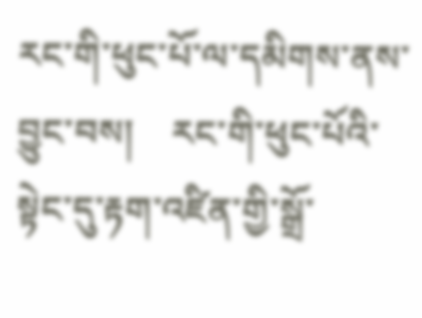རང་གི་ཕུང་པོ་ལ་དམིགས་ནས་བྱུང་བས།    རང་གི་ཕུང་པོའི་སྟེང་དུ་རྟག་འཛིན་གྱི་སྒྲོ་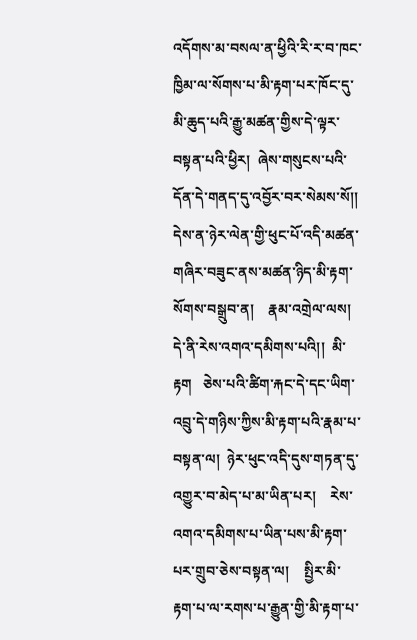འདོགས་མ་བསལ་ན་ཕྱིའི་རི་ར་བ་ཁང་ཁྱིམ་ལ་སོགས་པ་མི་རྟག་པར་ཁོང་དུ་མི་ཆུད་པའི་རྒྱུ་མཚན་གྱིས་དེ་ལྟར་བསྟན་པའི་ཕྱིར།  ཞེས་གསུངས་པའི་དོན་དེ་གནད་དུ་འབྱོར་བར་སེམས་སོ།།   དེས་ན་ཉེར་ལེན་གྱི་ཕུང་པོ་འདི་མཚན་གཞིར་བཟུང་ནས་མཚན་ཉིད་མི་རྟག་སོགས་བསྒྲུབ་ན།    རྣམ་འགྲེལ་ལས།   དེ་ནི་རེས་འགའ་དམིགས་པའི།།  མི་རྟག   ཅེས་པའི་ཚིག་རྐང་དེ་དང་ཡིག་འབྲུ་དེ་གཉིས་ཀྱིས་མི་རྟག་པའི་རྣམ་པ་བསྟན་ལ།  ཉེར་ཕུང་འདི་དུས་གཏན་དུ་འགྱུར་བ་མེད་པ་མ་ཡིན་པར།    རེས་འགའ་དམིགས་པ་ཡིན་པས་མི་རྟག་པར་གྲུབ་ཅེས་བསྟན་ལ།    སྤྱིར་མི་རྟག་པ་ལ་རགས་པ་རྒྱུན་གྱི་མི་རྟག་པ་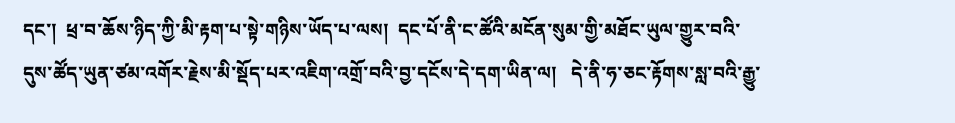དང་།  ཕྲ་བ་ཆོས་ཉིད་ཀྱི་མི་རྟག་པ་སྟེ་གཉིས་ཡོད་པ་ལས།  དང་པོ་ནི་ང་ཚོའི་མངོན་སུམ་གྱི་མཐོང་ཡུལ་གྱུར་བའི་དུས་ཚོད་ཡུན་ཙམ་འགོར་རྗེས་མི་སྡོད་པར་འཇིག་འགྲོ་བའི་བྱ་དངོས་དེ་དག་ཡིན་ལ།   དེ་ནི་ཧ་ཅང་རྟོགས་སླ་བའི་རྒྱུ་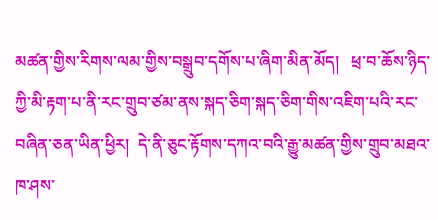མཚན་གྱིས་རིགས་ལམ་གྱིས་བསྒྲུབ་དགོས་པ་ཞིག་མིན་མོད།   ཕྲ་བ་ཆོས་ཉིད་ཀྱི་མི་རྟག་པ་ནི་རང་གྲུབ་ཙམ་ནས་སྐད་ཅིག་སྐད་ཅིག་གིས་འཇིག་པའི་རང་བཞིན་ཅན་ཡིན་ཕྱིར།  དེ་ནི་ཅུང་རྟོགས་དཀའ་བའི་རྒྱུ་མཚན་གྱིས་གྲུབ་མཐའ་ཁ་ཤས་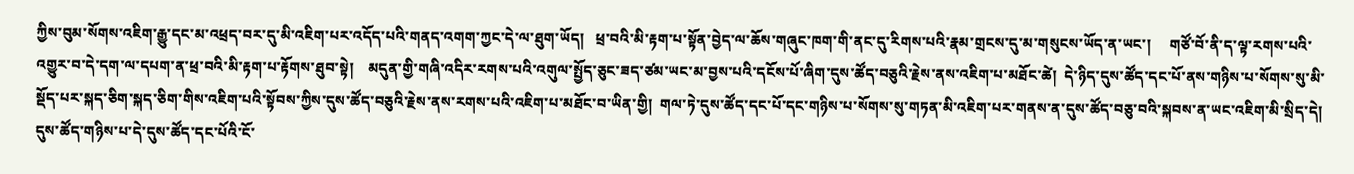ཀྱིས་བུམ་སོགས་འཇིག་རྒྱུ་དང་མ་འཕྲད་བར་དུ་མི་འཇིག་པར་འདོད་པའི་གནད་འགག་ཀྱང་དེ་ལ་ཐུག་ཡོད།   ཕྲ་བའི་མི་རྟག་པ་སྟོན་བྱེད་ལ་ཆོས་གཞུང་ཁག་གི་ནང་དུ་རིགས་པའི་རྣམ་གྲངས་དུ་མ་གསུངས་ཡོད་ན་ཡང་།     གཙོ་བོ་ནི་ད་ལྟ་རགས་པའི་འགྱུར་བ་དེ་དག་ལ་དཔག་ན་ཕྲ་བའི་མི་རྟག་པ་རྟོགས་ཐུབ་སྟེ།    མདུན་གྱི་གཞི་འདིར་རགས་པའི་འགུལ་སྤྱོད་ཅུང་ཟད་ཙམ་ཡང་མ་བྱས་པའི་དངོས་པོ་ཞིག་དུས་ཚོད་བཅུའི་རྗེས་ནས་འཇིག་པ་མཐོང་ཚེ།  དེ་ཉིད་དུས་ཚོད་དང་པོ་ནས་གཉིས་པ་སོགས་སུ་མི་སྡོད་པར་སྐད་ཅིག་སྐད་ཅིག་གིས་འཇིག་པའི་སྟོབས་ཀྱིས་དུས་ཚོད་བཅུའི་རྗེས་ནས་རགས་པའི་འཇིག་པ་མཐོང་བ་ཡིན་གྱི།  གལ་ཏེ་དུས་ཚོད་དང་པོ་དང་གཉིས་པ་སོགས་སུ་གཏན་མི་འཇིག་པར་གནས་ན་དུས་ཚོད་བཅུ་བའི་སྐབས་ན་ཡང་འཇིག་མི་སྲིད་དེ།   དུས་ཚོད་གཉིས་པ་དེ་དུས་ཚོད་དང་པོའི་ངོ་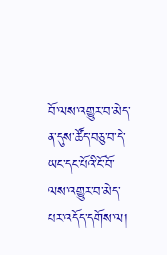བོ་ལས་འགྱུར་བ་མེད་ན་དུས་ཚོད་བཅུ་བ་དེ་ཡང་དང་པོའི་ངོ་བོ་ལས་འགྱུར་བ་མེད་པར་འདོད་དགོས་ལ།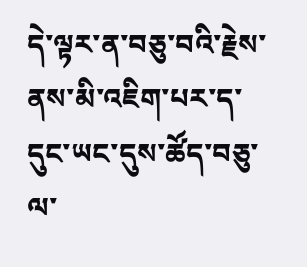དེ་ལྟར་ན་བཅུ་བའི་རྗེས་ནས་མི་འཇིག་པར་ད་དུང་ཡང་དུས་ཚོད་བཅུ་ལ་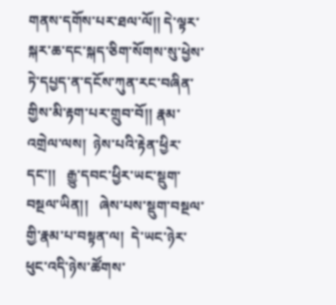གནས་དགོས་པར་ཐལ་ལོ།། དེ་ལྟར་སྐར་ཆ་དང་སྐད་ཅིག་སོགས་སུ་ཕྱེས་ཏེ་དཔྱད་ན་དངོས་ཀུན་རང་བཞིན་གྱིས་མི་རྟག་པར་གྲུབ་བོ།། རྣམ་འགྲེལ་ལས།  ཉེས་པའི་རྟེན་ཕྱིར་དང་།།   རྒྱུ་དབང་ཕྱིར་ཡང་སྡུག་བསྔལ་ཡིན།།   ཞེས་པས་སྡུག་བསྔལ་གྱི་རྣམ་པ་བསྟན་ལ།  དེ་ཡང་ཉེར་ཕུང་འདི་ཉེས་ཚོགས་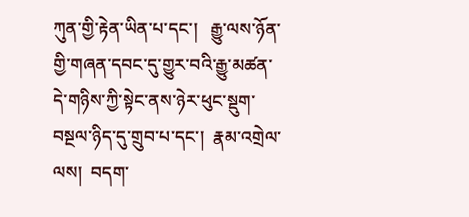ཀུན་གྱི་རྟེན་ཡིན་པ་དང་།   རྒྱུ་ལས་ཉོན་གྱི་གཞན་དབང་དུ་གྱུར་བའི་རྒྱུ་མཚན་དེ་གཉིས་ཀྱི་སྟེང་ནས་ཉེར་ཕུང་སྡུག་བསྔལ་ཉིད་དུ་གྲུབ་པ་དང་།  རྣམ་འགྲེལ་ལས།  བདག་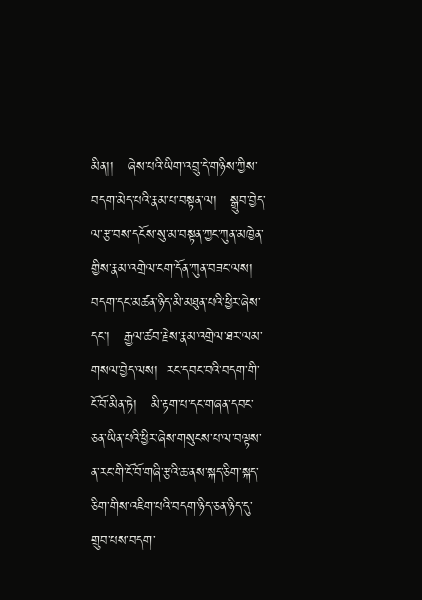མིན།།   ཞེས་པའི་ཡིག་འབྲུ་དེ་གཉིས་ཀྱིས་བདག་མེད་པའི་རྣམ་པ་བསྟན་ལ།   སྒྲུབ་བྱེད་ལ་རྩ་བས་དངོས་སུ་མ་བསྟན་ཀྱང་ཀུན་མཁྱེན་གྱིས་རྣམ་འགྲེལ་ངག་དོན་ཀུན་བཟང་ལས།  བདག་དང་མཚན་ཉིད་མི་མཐུན་པའི་ཕྱིར་ཞེས་དང་།   རྒྱལ་ཚབ་རྗེས་རྣམ་འགྲེལ་ཐར་ལམ་གསལ་བྱེད་ལས།  རང་དབང་བའི་བདག་གི་ངོ་བོ་མིན་ཏེ།   མི་རྟག་པ་དང་གཞན་དབང་ཅན་ཡིན་པའི་ཕྱིར་ཞེས་གསུངས་པ་ལ་བལྟས་ན་རང་གི་ངོ་བོ་གཞི་རྩའི་ཆ་ནས་སྐད་ཅིག་སྐད་ཅིག་གིས་འཇིག་པའི་བདག་ཉིད་ཅན་ཉིད་དུ་གྲུབ་པས་བདག་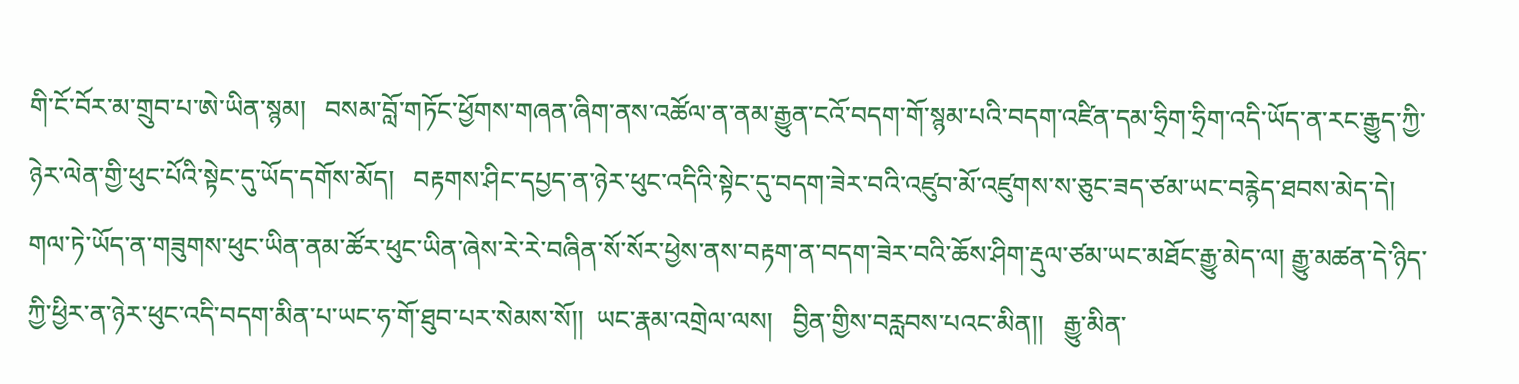གི་ངོ་བོར་མ་གྲུབ་པ་ཨེ་ཡིན་སྙམ།   བསམ་བློ་གཏོང་ཕྱོགས་གཞན་ཞིག་ནས་འཚོལ་ན་ནམ་རྒྱུན་ངའོ་བདག་གོ་སྙམ་པའི་བདག་འཛིན་དམ་ཧྲིག་ཧྲིག་འདི་ཡོད་ན་རང་རྒྱུད་ཀྱི་ཉེར་ལེན་གྱི་ཕུང་པོའི་སྟེང་དུ་ཡོད་དགོས་མོད།   བརྟགས་ཤིང་དཔྱད་ན་ཉེར་ཕུང་འདིའི་སྟེང་དུ་བདག་ཟེར་བའི་འཛུབ་མོ་འཛུགས་ས་ཅུང་ཟད་ཙམ་ཡང་བརྙེད་ཐབས་མེད་དེ།  གལ་ཏེ་ཡོད་ན་གཟུགས་ཕུང་ཡིན་ནམ་ཚོར་ཕུང་ཡིན་ཞེས་རེ་རེ་བཞིན་སོ་སོར་ཕྱེས་ནས་བརྟག་ན་བདག་ཟེར་བའི་ཆོས་ཤིག་རྡུལ་ཙམ་ཡང་མཐོང་རྒྱུ་མེད་ལ། རྒྱུ་མཚན་དེ་ཉིད་ཀྱི་ཕྱིར་ན་ཉེར་ཕུང་འདི་བདག་མིན་པ་ཡང་ཧ་གོ་ཐུབ་པར་སེམས་སོ།།  ཡང་རྣམ་འགྲེལ་ལས།   བྱིན་གྱིས་བརླབས་པའང་མིན།།   རྒྱུ་མིན་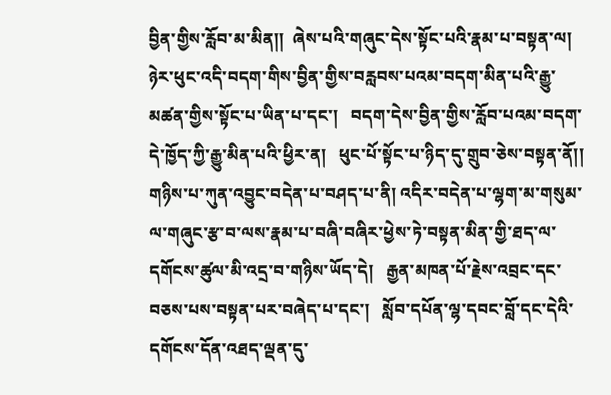བྱིན་གྱིས་རློབ་མ་མིན།།  ཞེས་པའི་གཞུང་དེས་སྟོང་པའི་རྣམ་པ་བསྟན་ལ།   ཉེར་ཕུང་འདི་བདག་གིས་བྱིན་གྱིས་བརླབས་པའམ་བདག་མིན་པའི་རྒྱུ་མཚན་གྱིས་སྟོང་པ་ཡིན་པ་དང་།   བདག་དེས་བྱིན་གྱིས་རློབ་པའམ་བདག་དེ་ཁྱོད་ཀྱི་རྒྱུ་མིན་པའི་ཕྱིར་ན།   ཕུང་པོ་སྟོང་པ་ཉིད་དུ་གྲུབ་ཅེས་བསྟན་ནོ།།
གཉིས་པ་ཀུན་འབྱུང་བདེན་པ་བཤད་པ་ནི། འདིར་བདེན་པ་ལྷག་མ་གསུམ་ལ་གཞུང་རྩ་བ་ལས་རྣམ་པ་བཞི་བཞིར་ཕྱེས་ཏེ་བསྟན་མིན་གྱི་ཐད་ལ་དགོངས་ཚུལ་མི་འདྲ་བ་གཉིས་ཡོད་དེ།   རྒྱན་མཁན་པོ་རྗེས་འབྲང་དང་བཅས་པས་བསྟན་པར་བཞེད་པ་དང་།   སློབ་དཔོན་ལྷ་དབང་བློ་དང་དེའི་དགོངས་དོན་འཐད་ལྡན་དུ་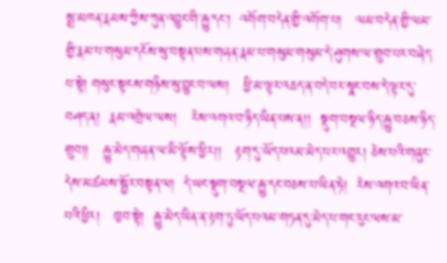སྨྲ་མཁན་རྣམས་ཀྱིས་ཀུན་འབྱུང་གི་རྒྱུ་དང་།  འགོག་བདེན་གྱི་འགོག་པ།   ལམ་བདེན་གྱི་ལམ་གྱི་རྣམ་པ་གསུམ་དངོས་སུ་བསྟན་པས་གཞན་རྣམ་པ་གསུམ་གསུམ་དེ་ཤུགས་ལ་གྲུབ་པར་བཞེད་པ་སྟེ། གསུང་སྟངས་གཉིས་སུ་བྱུང་བ་ལས།   ཕྱི་མ་ལྟར་འཆད་ན་བདེ་བར་སྣང་བས་དེ་ལྟར་དུ་བཤད་ན།  རྣམ་འགྲེལ་ལས།   རེས་འགའ་བ་ཉིད་ཡིན་པས་ན།།  སྡུག་བསྔལ་ཉིད་རྒྱུ་བཅས་ཉིད་གྲུབ།།   རྒྱུ་མེད་གཞན་ལ་མི་ལྟོས་ཕྱིར།།   རྟག་དུ་ཡོད་པའམ་མེད་པར་འགྱུར། ཅེས་པའི་གཞུང་དེས་མཚམས་སྦྱོར་བསྟན་ལ།  དེ་ཡང་སྡུག་བསྔལ་རྒྱུ་དང་བཅས་པ་ཡིན་ཏེ།  རེས་འགའ་བ་ཡིན་པའི་ཕྱིར།   ཁྱབ་སྟེ།  རྒྱུ་མེད་ཡིན་ན་རྟག་ཏུ་ཡོད་པའམ་གཏན་དུ་མེད་པ་གང་རུང་ལས་མ་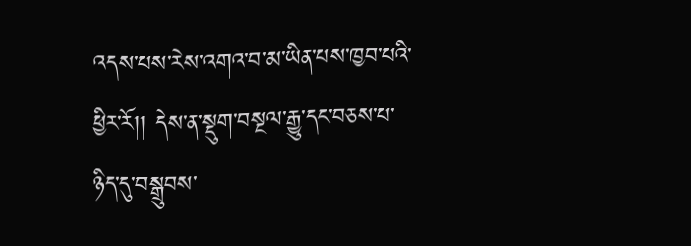འདས་པས་རེས་འགའ་བ་མ་ཡིན་པས་ཁྱབ་པའི་ཕྱིར་རོ།། དེས་ན་སྡུག་བསྔལ་རྒྱུ་དང་བཅས་པ་ཉིད་དུ་བསྒྲུབས་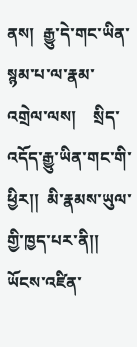ནས།  རྒྱུ་དེ་གང་ཡིན་སྙམ་པ་ལ་རྣམ་འགྲེལ་ལས།    སྲིད་འདོད་རྒྱུ་ཡིན་གང་གི་ཕྱིར།།  མི་རྣམས་ཡུལ་གྱི་ཁྱད་པར་ནི།།  ཡོངས་འཛིན་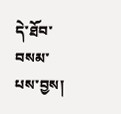དེ་ཐོབ་བསམ་པས་བྱས།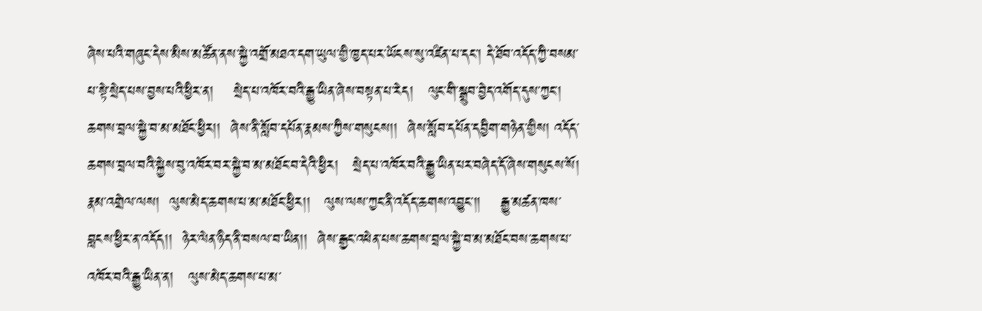ཞེས་པའི་གཞུང་དེས་མིས་མཚོན་ནས་སྐྱེ་འགྲོ་མཐའ་དག་ཡུལ་གྱི་ཁྱད་པར་ཡོངས་སུ་འཛིན་པ་དང་། དེ་ཐོབ་འདོད་ཀྱི་བསམ་པ་སྟེ་སྲེད་པས་བྱས་པའི་ཕྱིར་ན།    སྲེད་པ་འཁོར་བའི་རྒྱུ་ཡིན་ཞེས་བསྟན་པ་རེད།   ལུང་གི་སྒྲུབ་བྱེད་འགོད་དུས་ཀྱང་།  ཆགས་བྲལ་སྐྱེ་བ་མ་མཐོང་ཕྱིར།།  ཞེས་ནི་སློབ་དཔོན་རྣམས་ཀྱིས་གསུངས།།  ཞེས་སློབ་དཔོན་དབྱིག་གཉེན་གྱིས། འདོད་ཆགས་བྲལ་བའི་སྐྱེས་བུ་འཁོར་བར་སྐྱེ་བ་མ་མཐོང་བ་དེའི་ཕྱིར།   སྲེད་པ་འཁོར་བའི་རྒྱུ་ཡིན་པར་བཞེད་དོ་ཞེས་གསུངས་སོ།  རྣམ་འགྲེལ་ལས།  ལུས་མེད་ཆགས་པ་མ་མཐོང་ཕྱིར།།   ལུས་ལས་ཀྱང་ནི་འདོད་ཆགས་འབྱུང་།།    རྒྱུ་མཚན་ཁས་བླངས་ཕྱིར་ན་འདོད།།  ཉེར་ལེན་ཉིད་ནི་བསལ་བ་ཡིན།།  ཞེས་རྒྱང་འཕེན་པས་ཆགས་བྲལ་སྐྱེ་བ་མ་མཐོང་བས་ཆགས་པ་འཁོར་བའི་རྒྱུ་ཡིན་ན།   ལུས་མེད་ཆགས་པ་མ་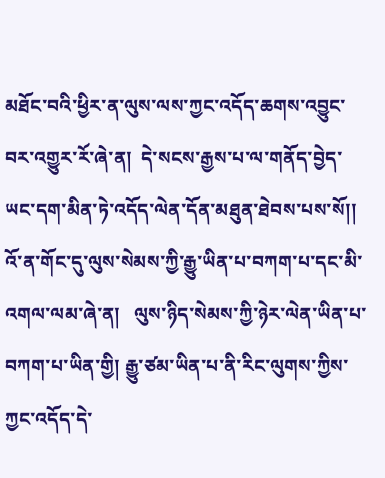མཐོང་བའི་ཕྱིར་ན་ལུས་ལས་ཀྱང་འདོད་ཆགས་འབྱུང་བར་འགྱུར་རོ་ཞེ་ན།  དེ་སངས་རྒྱས་པ་ལ་གནོད་བྱེད་ཡང་དག་མིན་ཏེ་འདོད་ལེན་དོན་མཐུན་ཐེབས་པས་སོ།། འོ་ན་གོང་དུ་ལུས་སེམས་ཀྱི་རྒྱུ་ཡིན་པ་བཀག་པ་དང་མི་འགལ་ལམ་ཞེ་ན།   ལུས་ཉིད་སེམས་ཀྱི་ཉེར་ལེན་ཡིན་པ་བཀག་པ་ཡིན་གྱི། རྒྱུ་ཙམ་ཡིན་པ་ནི་རིང་ལུགས་ཀྱིས་ཀྱང་འདོད་དེ་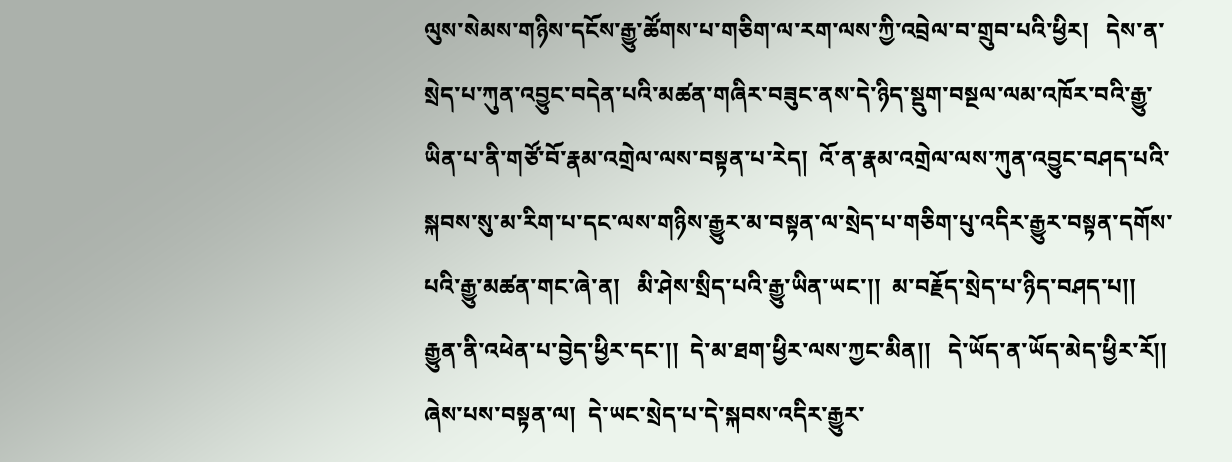ལུས་སེམས་གཉིས་དངོས་རྒྱུ་ཚོགས་པ་གཅིག་ལ་རག་ལས་ཀྱི་འབྲེལ་བ་གྲུབ་པའི་ཕྱིར།   དེས་ན་སྲེད་པ་ཀུན་འབྱུང་བདེན་པའི་མཚན་གཞིར་བཟུང་ནས་དེ་ཉིད་སྡུག་བསྔལ་ལམ་འཁོར་བའི་རྒྱུ་ཡིན་པ་ནི་གཙོ་བོ་རྣམ་འགྲེལ་ལས་བསྟན་པ་རེད།  འོ་ན་རྣམ་འགྲེལ་ལས་ཀུན་འབྱུང་བཤད་པའི་སྐབས་སུ་མ་རིག་པ་དང་ལས་གཉིས་རྒྱུར་མ་བསྟན་ལ་སྲེད་པ་གཅིག་པུ་འདིར་རྒྱུར་བསྟན་དགོས་པའི་རྒྱུ་མཚན་གང་ཞེ་ན།   མི་ཤེས་སྲིད་པའི་རྒྱུ་ཡིན་ཡང་།།  མ་བརྗོད་སྲེད་པ་ཉིད་བཤད་པ།།   རྒྱུན་ནི་འཕེན་པ་བྱེད་ཕྱིར་དང་།།  དེ་མ་ཐག་ཕྱིར་ལས་ཀྱང་མིན།།   དེ་ཡོད་ན་ཡོད་མེད་ཕྱིར་རོ།།  ཞེས་པས་བསྟན་ལ།  དེ་ཡང་སྲེད་པ་དེ་སྐབས་འདིར་རྒྱུར་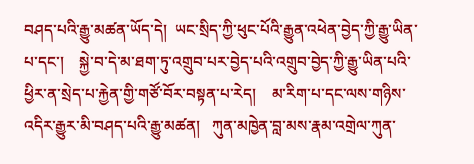བཤད་པའི་རྒྱུ་མཚན་ཡོད་དེ།  ཡང་སྲིད་ཀྱི་ཕུང་པོའི་རྒྱུན་འཕེན་བྱེད་ཀྱི་རྒྱུ་ཡིན་པ་དང་།    སྐྱེ་བ་དེ་མ་ཐག་ཏུ་འགྲུབ་པར་བྱེད་པའི་འགྲུབ་བྱེད་ཀྱི་རྒྱུ་ཡིན་པའི་ཕྱིར་ན་སྲེད་པ་རྐྱེན་གྱི་གཙོ་བོར་བསྟན་པ་རེད།    མ་རིག་པ་དང་ལས་གཉིས་འདིར་རྒྱུར་མི་བཤད་པའི་རྒྱུ་མཚན།   ཀུན་མཁྱེན་བླ་མས་རྣམ་འགྲེལ་ཀུན་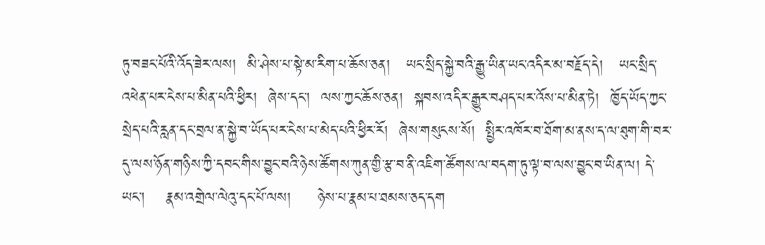ཏུ་བཟང་པོའི་འོད་ཟེར་ལས།  མི་ཤེས་པ་སྟེ་མ་རིག་པ་ཆོས་ཅན།   ཡང་སྲིད་སྐྱེ་བའི་རྒྱུ་ཡིན་ཡང་འདིར་མ་བརྗོད་དེ།   ཡང་སྲིད་འཕེན་པར་ངེས་པ་མིན་པའི་ཕྱིར།  ཞེས་དང་།  ལས་ཀྱང་ཆོས་ཅན།  སྐབས་འདིར་རྒྱུར་བཤད་པར་འོས་པ་མིན་ཏེ།  ཁྱོད་ཡོད་ཀྱང་སྲེད་པའི་རླན་དང་བྲལ་ན་སྐྱེ་བ་ཡོད་པར་ངེས་པ་མེད་པའི་ཕྱིར་རོ།  ཞེས་གསུངས་སོ།  སྤྱིར་འཁོར་བ་ཐོག་མ་ནས་ད་ལ་ཐུག་གི་བར་དུ་ལས་ཉོན་གཉིས་ཀྱི་དབང་གིས་བྱུང་བའི་ཉེས་ཚོགས་ཀུན་གྱི་རྩ་བ་ནི་འཇིག་ཚོགས་ལ་བདག་ཏུ་ལྟ་བ་ལས་བྱུང་བ་ཡིན་ལ། དེ་ཡང་།    རྣམ་འགྲེལ་ལེའུ་དང་པོ་ལས།     ཉེས་པ་རྣམ་པ་ཐམས་ཅད་དག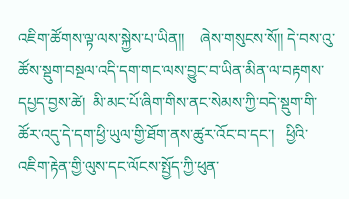འཇིག་ཚོགས་ལྟ་ལས་སྐྱེས་པ་ཡིན།།    ཞེས་གསུངས་སོ།། དེ་བས་འུ་ཚོས་སྡུག་བསྔལ་འདི་དག་གང་ལས་བྱུང་བ་ཡིན་མིན་ལ་བརྟགས་དཔྱད་བྱས་ཚེ།  མི་མང་པོ་ཞིག་གིས་ནང་སེམས་ཀྱི་བདེ་སྡུག་གི་ཚོར་འདུ་དེ་དག་ཕྱི་ཡུལ་གྱི་ཐོག་ནས་ཚུར་འོང་བ་དང་།   ཕྱིའི་འཇིག་རྟེན་གྱི་ལུས་དང་ལོངས་སྤྱོད་ཀྱི་ཕུན་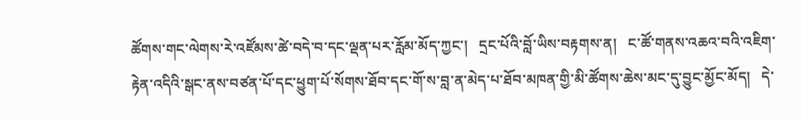ཚོགས་གང་ལེགས་རེ་འཛོམས་ཚེ་བདེ་བ་དང་ལྡན་པར་རློམ་མོད་ཀྱང་།   དྲང་པོའི་བློ་ཡིས་བརྟགས་ན།   ང་ཚོ་གནས་འཆའ་བའི་འཇིག་རྟེན་འདིའི་སྒང་ནས་བཙན་པོ་དང་ཕྱུག་པོ་སོགས་ཐོབ་དང་གོ་ས་བླ་ན་མེད་པ་ཐོབ་མཁན་གྱི་མི་ཚོགས་ཆེས་མང་དུ་བྱུང་མྱོང་མོད།   དེ་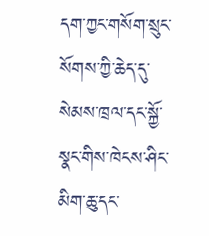དག་ཀྱང་གསོག་སྲུང་སོགས་ཀྱི་ཆེད་དུ་སེམས་ཁྲལ་དང་སྐྱོ་སྣང་གིས་ཁེངས་ཤིང་མིག་ཆུ་དང་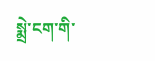སྨྲེ་ངག་གི་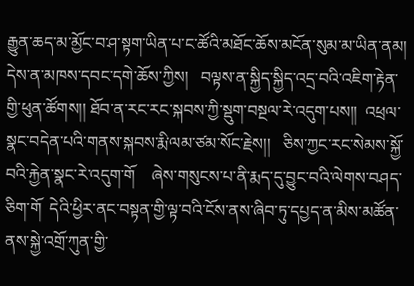རྒྱུན་ཆད་མ་མྱོང་བ་ཤ་སྟག་ཡིན་པ་ང་ཚོའི་མཐོང་ཆོས་མངོན་སུམ་མ་ཡིན་ནམ།   དེས་ན་མཁས་དབང་དགེ་ཆོས་ཀྱིས།   བལྟས་ན་སྐྱིད་སྐྱིད་འདྲ་བའི་འཇིག་རྟེན་གྱི་ཕུན་ཚོགས།། ཐོབ་ན་རང་རང་སྐབས་ཀྱི་སྡུག་བསྔལ་རེ་འདུག་པས།།  འཕྲལ་སྣང་བདེན་པའི་གནས་སྐབས་རྨི་ལམ་ཙམ་སོང་རྗེས།།   ཅིས་ཀྱང་རང་སེམས་སྐྱོ་བའི་རྐྱེན་སྣང་རེ་འདུག་གོ    ཞེས་གསུངས་པ་ནི་རྨད་དུ་བྱུང་བའི་ལེགས་བཤད་ཅིག་གོ  དེའི་ཕྱིར་ནང་བསྟན་གྱི་ལྟ་བའི་ངོས་ནས་ཞིབ་ཏུ་དཔྱད་ན་མིས་མཚོན་ནས་སྐྱེ་འགྲོ་ཀུན་གྱི་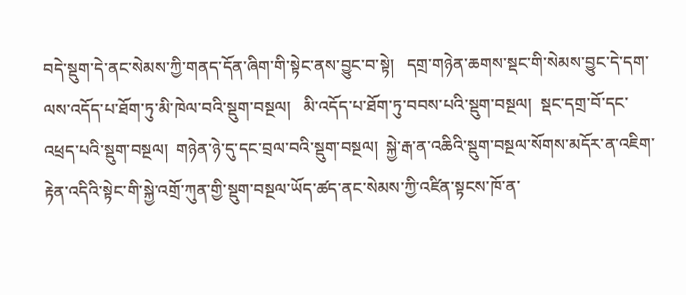བདེ་སྡུག་དེ་ནང་སེམས་ཀྱི་གནད་དོན་ཞིག་གི་སྟེང་ནས་བྱུང་བ་སྟེ།   དགྲ་གཉེན་ཆགས་སྡང་གི་སེམས་བྱུང་དེ་དག་ལས་འདོད་པ་ཐོག་ཏུ་མི་ཁེལ་བའི་སྡུག་བསྔལ།   མི་འདོད་པ་ཐོག་ཏུ་བབས་པའི་སྡུག་བསྔལ།  སྡང་དགྲ་བོ་དང་འཕྲད་པའི་སྡུག་བསྔལ།  གཉེན་ཉེ་དུ་དང་བྲལ་བའི་སྡུག་བསྔལ།  སྐྱེ་རྒ་ན་འཆིའི་སྡུག་བསྔལ་སོགས་མདོར་ན་འཇིག་རྟེན་འདིའི་སྟེང་གི་སྐྱེ་འགྲོ་ཀུན་གྱི་སྡུག་བསྔལ་ཡོད་ཚད་ནང་སེམས་ཀྱི་འཛིན་སྟངས་ཁོ་ན་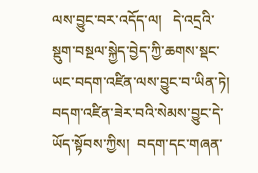ལས་བྱུང་བར་འདོད་ལ།   དེ་འདྲའི་སྡུག་བསྔལ་སྐྱེད་བྱེད་ཀྱི་ཆགས་སྡང་ཡང་བདག་འཛིན་ལས་བྱུང་བ་ཡིན་ཏེ།  བདག་འཛིན་ཟེར་བའི་སེམས་བྱུང་དེ་ཡོད་སྟོབས་ཀྱིས།  བདག་དང་གཞན་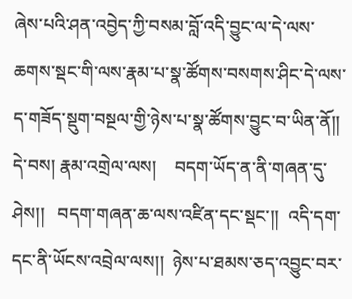ཞེས་པའི་ཤན་འབྱེད་ཀྱི་བསམ་བློ་འདི་བྱུང་ལ་དེ་ལས་ཆགས་སྡང་གི་ལས་རྣམ་པ་སྣ་ཚོགས་བསགས་ཤིང་དེ་ལས་ད་གཟོད་སྡུག་བསྔལ་གྱི་ཉེས་པ་སྣ་ཚོགས་བྱུང་བ་ཡིན་ནོ།། དེ་བས། རྣམ་འགྲེལ་ལས།    བདག་ཡོད་ན་ནི་གཞན་དུ་ཤེས།།   བདག་གཞན་ཆ་ལས་འཛིན་དང་སྡང་།།  འདི་དག་དང་ནི་ཡོངས་འབྲེལ་ལས།།  ཉེས་པ་ཐམས་ཅད་འབྱུང་བར་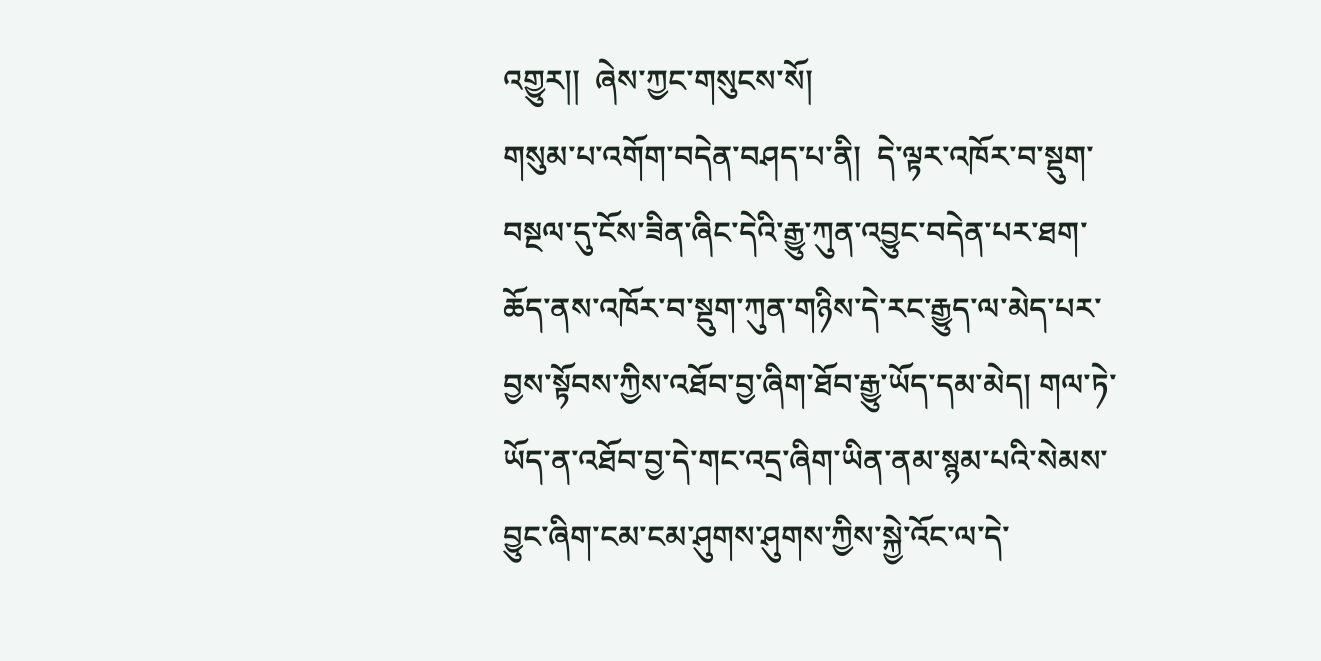འགྱུར།།  ཞེས་ཀྱང་གསུངས་སོ།
གསུམ་པ་འགོག་བདེན་བཤད་པ་ནི།  དེ་ལྟར་འཁོར་བ་སྡུག་བསྔལ་དུ་ངོས་ཟིན་ཞིང་དེའི་རྒྱུ་ཀུན་འབྱུང་བདེན་པར་ཐག་ཆོད་ནས་འཁོར་བ་སྡུག་ཀུན་གཉིས་དེ་རང་རྒྱུད་ལ་མེད་པར་བྱས་སྟོབས་ཀྱིས་འཐོབ་བྱ་ཞིག་ཐོབ་རྒྱུ་ཡོད་དམ་མེད། གལ་ཏེ་ཡོད་ན་འཐོབ་བྱ་དེ་གང་འདྲ་ཞིག་ཡིན་ནམ་སྙམ་པའི་སེམས་བྱུང་ཞིག་ངམ་ངམ་ཤུགས་ཤུགས་ཀྱིས་སྐྱེ་འོང་ལ་དེ་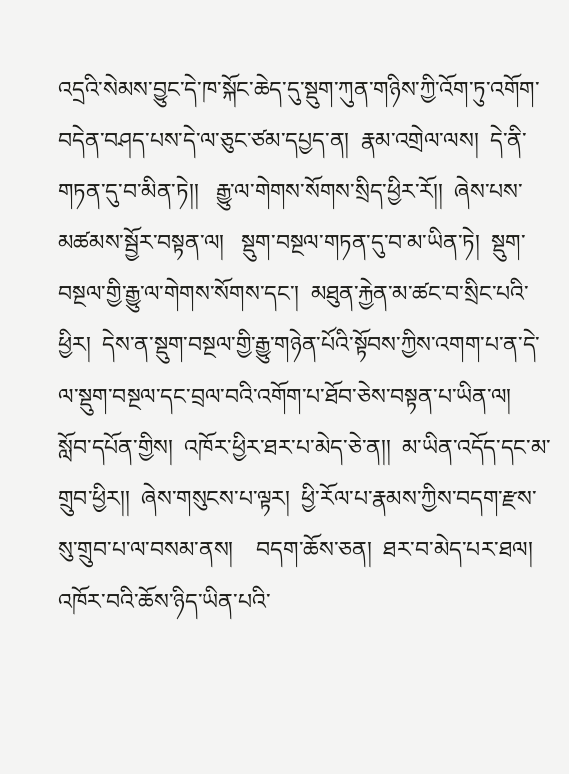འདྲའི་སེམས་བྱུང་དེ་ཁ་སྐོང་ཆེད་དུ་སྡུག་ཀུན་གཉིས་ཀྱི་འོག་ཏུ་འགོག་བདེན་བཤད་པས་དེ་ལ་ཅུང་ཙམ་དཔྱད་ན།  རྣམ་འགྲེལ་ལས།  དེ་ནི་གཏན་དུ་བ་མིན་ཏེ།།   རྒྱུ་ལ་གེགས་སོགས་སྲིད་ཕྱིར་རོ།།  ཞེས་པས་མཚམས་སྦྱོར་བསྟན་ལ།   སྡུག་བསྔལ་གཏན་དུ་བ་མ་ཡིན་ཏེ།  སྡུག་བསྔལ་གྱི་རྒྱུ་ལ་གེགས་སོགས་དང་།  མཐུན་རྐྱེན་མ་ཚང་བ་སྲིང་པའི་ཕྱིར།  དེས་ན་སྡུག་བསྔལ་གྱི་རྒྱུ་གཉེན་པོའི་སྟོབས་ཀྱིས་འགག་པ་ན་དེ་ལ་སྡུག་བསྔལ་དང་བྲལ་བའི་འགོག་པ་ཐོབ་ཅེས་བསྟན་པ་ཡིན་ལ།   སློབ་དཔོན་གྱིས།  འཁོར་ཕྱིར་ཐར་པ་མེད་ཅེ་ན།།  མ་ཡིན་འདོད་དང་མ་གྲུབ་ཕྱིར།།  ཞེས་གསུངས་པ་ལྟར།  ཕྱི་རོལ་པ་རྣམས་ཀྱིས་བདག་རྫས་སུ་གྲུབ་པ་ལ་བསམ་ནས།    བདག་ཆོས་ཅན།  ཐར་བ་མེད་པར་ཐལ།  འཁོར་བའི་ཆོས་ཉིད་ཡིན་པའི་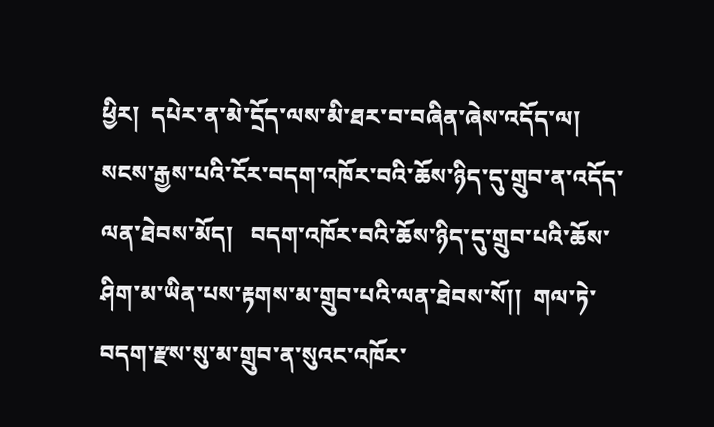ཕྱིར།  དཔེར་ན་མེ་དྲོད་ལས་མི་ཐར་བ་བཞིན་ཞེས་འདོད་ལ།   སངས་རྒྱས་པའི་ངོར་བདག་འཁོར་བའི་ཆོས་ཉིད་དུ་གྲུབ་ན་འདོད་ལན་ཐེབས་མོད།   བདག་འཁོར་བའི་ཆོས་ཉིད་དུ་གྲུབ་པའི་ཆོས་ཤིག་མ་ཡིན་པས་རྟགས་མ་གྲུབ་པའི་ལན་ཐེབས་སོ།།  གལ་ཏེ་བདག་རྫས་སུ་མ་གྲུབ་ན་སུའང་འཁོར་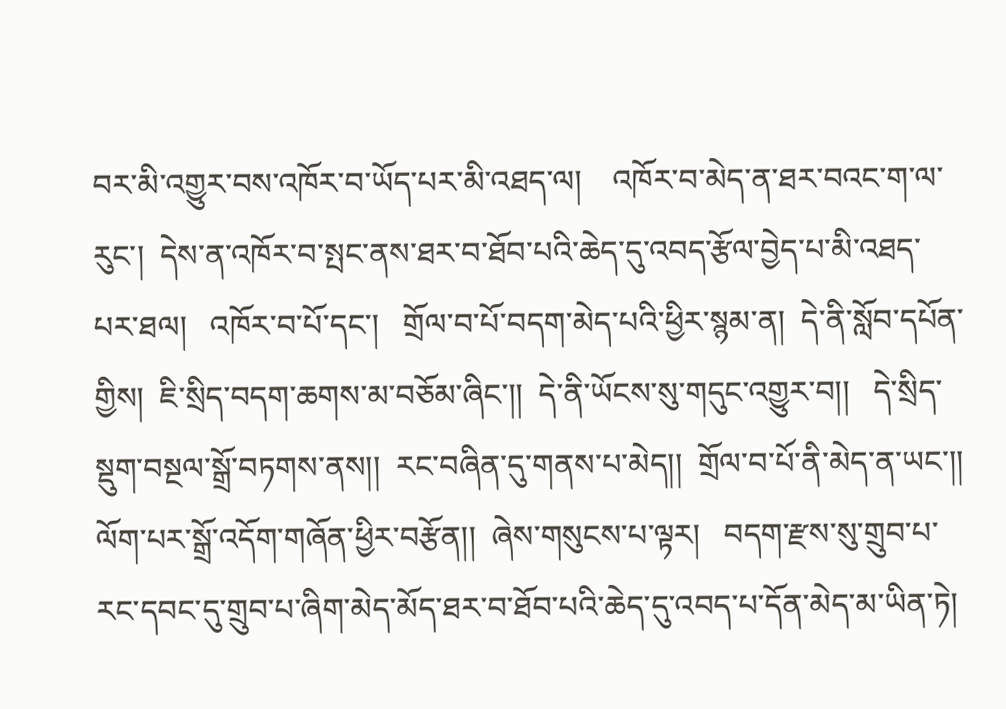བར་མི་འགྱུར་བས་འཁོར་བ་ཡོད་པར་མི་འཐད་ལ།    འཁོར་བ་མེད་ན་ཐར་བའང་ག་ལ་རུང་།  དེས་ན་འཁོར་བ་སྤང་ནས་ཐར་བ་ཐོབ་པའི་ཆེད་དུ་འབད་རྩོལ་བྱེད་པ་མི་འཐད་པར་ཐལ།   འཁོར་བ་པོ་དང་།   གྲོལ་བ་པོ་བདག་མེད་པའི་ཕྱིར་སྙམ་ན།  དེ་ནི་སློབ་དཔོན་གྱིས།  ཇི་སྲིད་བདག་ཆགས་མ་བཅོམ་ཞིང་།།  དེ་ནི་ཡོངས་སུ་གདུང་འགྱུར་བ།།   དེ་སྲིད་སྡུག་བསྔལ་སྒྲོ་བཏགས་ནས།།  རང་བཞིན་དུ་གནས་པ་མེད།།  གྲོལ་བ་པོ་ནི་མེད་ན་ཡང་།།  ལོག་པར་སྒྲོ་འདོག་གཞོན་ཕྱིར་བརྩོན།།  ཞེས་གསུངས་པ་ལྟར།   བདག་རྫས་སུ་གྲུབ་པ་རང་དབང་དུ་གྲུབ་པ་ཞིག་མེད་མོད་ཐར་བ་ཐོབ་པའི་ཆེད་དུ་འབད་པ་དོན་མེད་མ་ཡིན་ཏེ།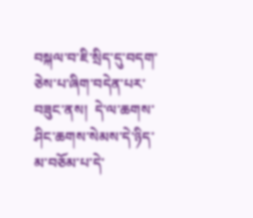བསྐལ་བ་ཇི་སྲིད་དུ་བདག་ཅེས་པ་ཞིག་བདེན་པར་བཟུང་ནས།  དེ་ལ་ཆགས་ཤིང་ཆགས་སེམས་དེ་ཉིད་མ་བཅོམ་པ་དེ་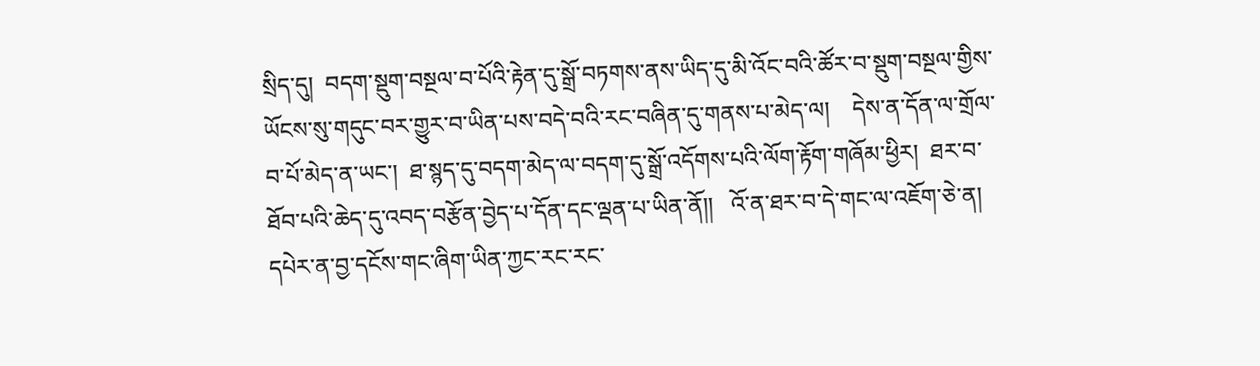སྲིད་དུ།  བདག་སྡུག་བསྔལ་བ་པོའི་རྟེན་དུ་སྒྲོ་བཏགས་ནས་ཡིད་དུ་མི་འོང་བའི་ཚོར་བ་སྡུག་བསྔལ་གྱིས་ཡོངས་སུ་གདུང་བར་གྱུར་བ་ཡིན་པས་བདེ་བའི་རང་བཞིན་དུ་གནས་པ་མེད་ལ།    དེས་ན་དོན་ལ་གྲོལ་བ་པོ་མེད་ན་ཡང་།  ཐ་སྙད་དུ་བདག་མེད་ལ་བདག་དུ་སྒྲོ་འདོགས་པའི་ལོག་རྟོག་གཞོམ་ཕྱིར།  ཐར་བ་ཐོབ་པའི་ཆེད་དུ་འབད་བརྩོན་བྱེད་པ་དོན་དང་ལྡན་པ་ཡིན་ནོ།།   འོ་ན་ཐར་བ་དེ་གང་ལ་འཇོག་ཅེ་ན། དཔེར་ན་བྱ་དངོས་གང་ཞིག་ཡིན་ཀྱང་རང་རང་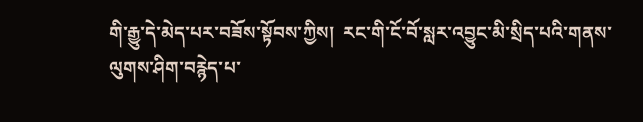གི་རྒྱུ་དེ་མེད་པར་བཟོས་སྟོབས་ཀྱིས།  རང་གི་ངོ་བོ་སླར་འབྱུང་མི་སྲིད་པའི་གནས་ལུགས་ཤིག་བརྙེད་པ་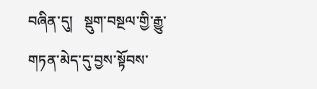བཞིན་དུ།   སྡུག་བསྔལ་གྱི་རྒྱུ་གཏན་མེད་དུ་བྱས་སྟོབས་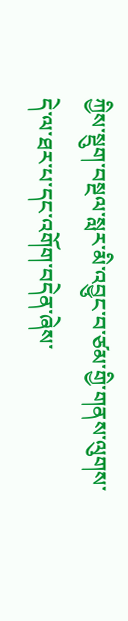ཀྱིས་སྡུག་བསྔལ་སླར་མི་འབྱུང་བ་ཙམ་གྱི་གནས་ལུགས་དེ་ལ་ཐར་པ་དང་འགོག་བདེན་ཞེས་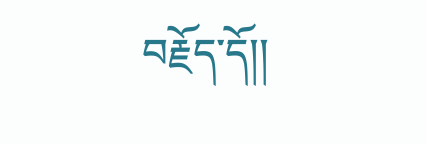བརྗོད་དོ།།